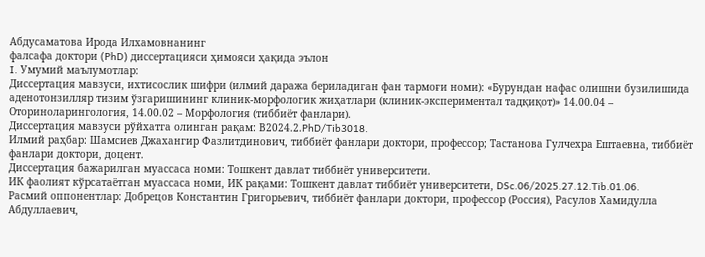Абдусаматова Ирода Илхамовнанинг
фалсафа доктори (PhD) диссертацияси ҳимояси ҳақида эълон
I. Умумий маълумотлар:
Диссертация мавзуси, ихтисослик шифри (илмий даража бериладиган фан тармоғи номи): «Бурундан нафас олишни бузилишида аденотонзилляр тизим ўзгаришининг клиник-морфологик жиҳатлари (клиник-экспериментал тадқиқот)» 14.00.04 – Оториноларингология, 14.00.02 – Морфология (тиббиёт фанлари).
Диссертация мавзуси рўйхатга олинган рақам: В2024.2.PhD/Tib3018.
Илмий раҳбар: Шамсиев Джахaнгир Фазлитдинович, тиббиёт фанлари доктори, профессор; Тастанова Гулчехра Ештаевна, тиббиёт фанлари доктори, доцент.
Диссертация бажарилган муассаса номи: Тошкент давлат тиббиёт университети.
ИК фаолият кўрсатаётган муассаса номи, ИК рақами: Тошкент давлат тиббиёт университети, DSc.06/2025.27.12.Tib.01.06.
Расмий оппонентлар: Добрецов Константин Григорьевич, тиббиёт фанлари доктори, профессор (Россия), Расулов Хамидулла Абдуллаевич,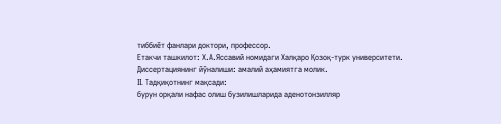тиббиёт фанлари доктори, профессор.
Етакчи ташкилот: Х.А.Яссавий номидаги Халқаро Қозоқ-турк университети. Диссертациянинг йўналиши: амалий аҳамиятга молик.
II. Тадқиқотнинг мақсади:
бурун орқали нафас олиш бузилишларида аденотонзилляр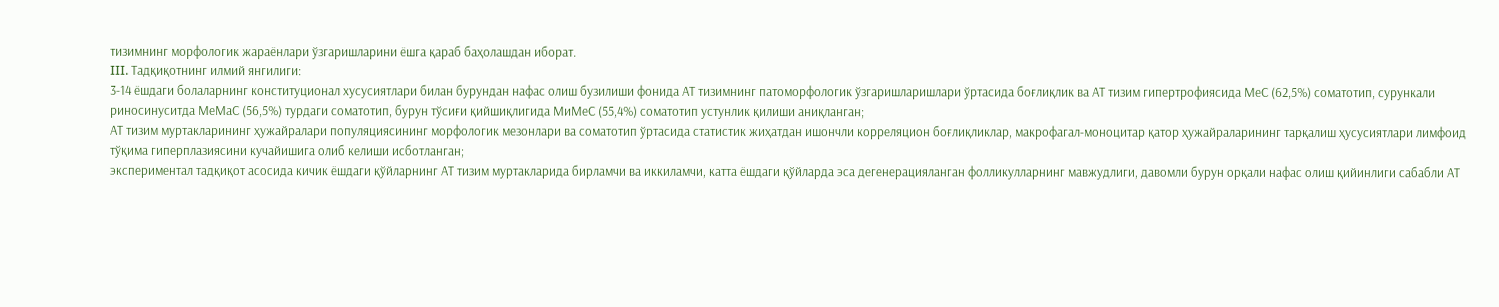тизимнинг морфологик жараёнлари ўзгаришларини ёшга қараб баҳолашдан иборат.
III. Тадқиқотнинг илмий янгилиги:
3-14 ёшдаги болаларнинг конституционал хусусиятлари билан бурундан нафас олиш бузилиши фонида АТ тизимнинг патоморфологик ўзгаришларишлари ўртасида боғлиқлик ва АТ тизим гипертрофиясида МеС (62,5%) соматотип, сурункали риносинуситда МеМаС (56,5%) турдаги соматотип, бурун тўсиғи қийшиқлигида МиМеС (55,4%) соматотип устунлик қилиши аниқланган;
АТ тизим муртакларининг ҳужайралари популяциясининг морфологик мезонлари ва соматотип ўртасида статистик жиҳатдан ишончли корреляцион боғлиқликлар, макрофагал-моноцитар қатор ҳужайраларининг тарқалиш ҳусусиятлари лимфоид тўқима гиперплазиясини кучайишига олиб келиши исботланган;
экспериментал тадқиқот асосида кичик ёшдаги қўйларнинг АТ тизим муртакларида бирламчи ва иккиламчи, катта ёшдаги қўйларда эса дегенерацияланган фолликулларнинг мавжудлиги, давомли бурун орқали нафас олиш қийинлиги сабабли АТ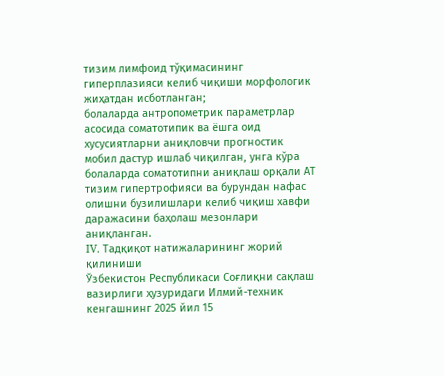тизим лимфоид тўқимасининг гиперплазияси келиб чиқиши морфологик жиҳатдан исботланган;
болаларда антропометрик параметрлар асосида соматотипик ва ёшга оид хусусиятларни аниқловчи прогностик мобил дастур ишлаб чиқилган, унга кўра болаларда соматотипни аниқлаш орқали АТ тизим гипертрофияси ва бурундан нафас олишни бузилишлари келиб чиқиш хавфи даражасини баҳолаш мезонлари аниқланган.
IV. Тадқиқот натижаларининг жорий қилиниши
Ўзбекистон Республикаси Соғлиқни сақлаш вазирлиги ҳузуридаги Илмий-техник кенгашнинг 2025 йил 15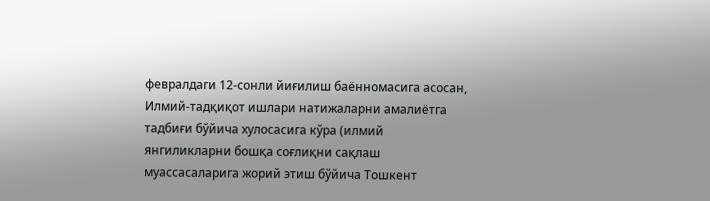февралдаги 12-сонли йиғилиш баённомасига асосан, Илмий-тадқиқот ишлари натижаларни амалиётга тадбиғи бўйича хулосасига кўра (илмий янгиликларни бошқа соғлиқни сақлаш муассасаларига жорий этиш бўйича Тошкент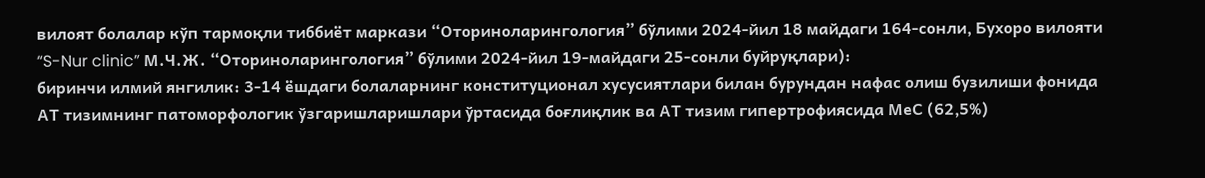вилоят болалар кўп тармоқли тиббиёт маркази “Оториноларингология” бўлими 2024-йил 18 майдаги 164-сонли, Бухоро вилояти “S-Nur clinic” М.Ч.Ж. “Оториноларингология” бўлими 2024-йил 19-майдаги 25-сонли буйруқлари):
биринчи илмий янгилик: 3-14 ёшдаги болаларнинг конституционал хусусиятлари билан бурундан нафас олиш бузилиши фонида АТ тизимнинг патоморфологик ўзгаришларишлари ўртасида боғлиқлик ва АТ тизим гипертрофиясида МеС (62,5%)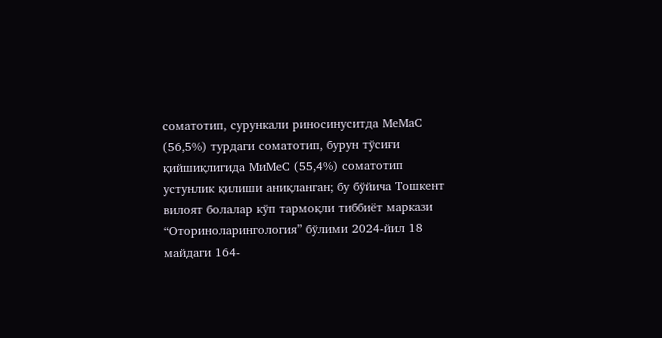соматотип, сурункали риносинуситда МеМаС (56,5%) турдаги соматотип, бурун тўсиғи қийшиқлигида МиМеС (55,4%) соматотип устунлик қилиши аниқланган; бу бўйича Тошкент вилоят болалар кўп тармоқли тиббиёт маркази “Оториноларингология” бўлими 2024-йил 18 майдаги 164-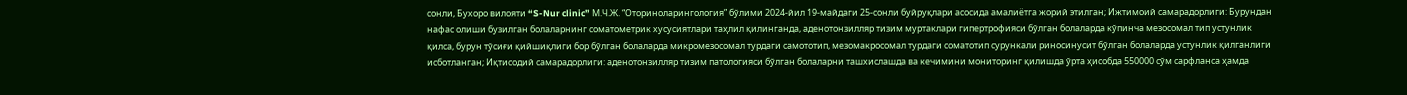сонли, Бухоро вилояти “S-Nur clinic” М.Ч.Ж. “Оториноларингология” бўлими 2024-йил 19-майдаги 25-сонли буйруқлари асосида амалиётга жорий этилган; Ижтимоий самарадорлиги: Бурундан нафас олиши бузилган болаларнинг соматометрик хусусиятлари таҳлил қилинганда, аденотонзилляр тизим муртаклари гипертрофияси бўлган болаларда кўпинча мезосомал тип устунлик қилса, бурун тўсиғи қийшиқлиги бор бўлган болаларда микромезосомал турдаги самототип, мезомакросомал турдаги соматотип сурункали риносинусит бўлган болаларда устунлик қилганлиги исботланган; Иқтисодий самарадорлиги: аденотонзилляр тизим патологияси бўлган болаларни ташхислашда ва кечимини мониторинг қилишда ўрта ҳисобда 550000 сўм сарфланса ҳамда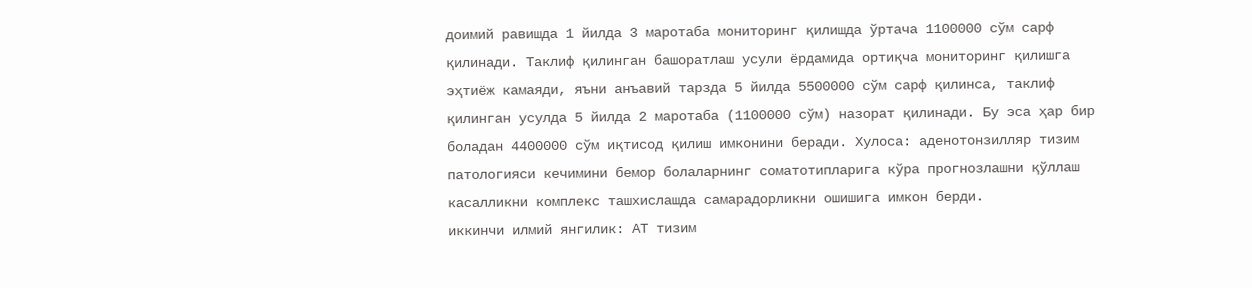доимий равишда 1 йилда 3 маротаба мониторинг қилишда ўртача 1100000 сўм сарф қилинади. Таклиф қилинган башоратлаш усули ёрдамида ортиқча мониторинг қилишга эҳтиёж камаяди, яъни анъавий тарзда 5 йилда 5500000 сўм сарф қилинса, таклиф қилинган усулда 5 йилда 2 маротаба (1100000 сўм) назорат қилинади. Бу эса ҳар бир боладан 4400000 сўм иқтисод қилиш имконини беради. Хулоса: аденотонзилляр тизим патологияси кечимини бемор болаларнинг соматотипларига кўра прогнозлашни қўллаш касалликни комплекс ташхислашда самарадорликни ошишига имкон берди.
иккинчи илмий янгилик: АТ тизим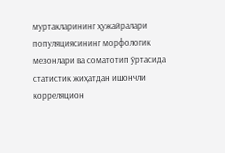муртакларининг ҳужайралари популяциясининг морфологик мезонлари ва соматотип ўртасида статистик жиҳатдан ишончли корреляцион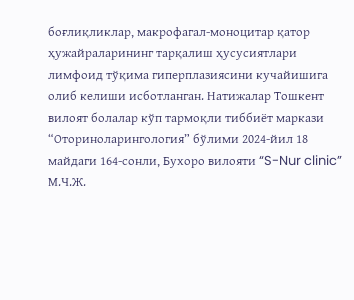боғлиқликлар, макрофагал-моноцитар қатор ҳужайраларининг тарқалиш ҳусусиятлари лимфоид тўқима гиперплазиясини кучайишига олиб келиши исботланган. Натижалар Тошкент вилоят болалар кўп тармоқли тиббиёт маркази “Оториноларингология” бўлими 2024-йил 18 майдаги 164-сонли, Бухоро вилояти “S-Nur clinic” М.Ч.Ж.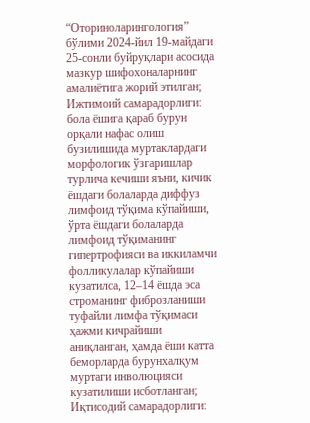“Оториноларингология” бўлими 2024-йил 19-майдаги 25-сонли буйруқлари асосида мазкур шифохоналарнинг амалиётига жорий этилган; Ижтимоий самарадорлиги: бола ёшига қараб бурун орқали нафас олиш бузилишида муртаклардаги морфологик ўзгаришлар турлича кечиши яъни, кичик ёшдаги болаларда диффуз лимфоид тўқима кўпайиши, ўрта ёшдаги болаларда лимфоид тўқиманинг гипертрофияси ва иккиламчи фолликулалар кўпайиши кузатилса, 12–14 ёшда эса строманинг фиброзланиши туфайли лимфа тўқимаси ҳажми кичрайиши аниқланган, ҳамда ёши катта беморларда бурунхалқум муртаги инволюцияси кузатилиши исботланган; Иқтисодий самарадорлиги: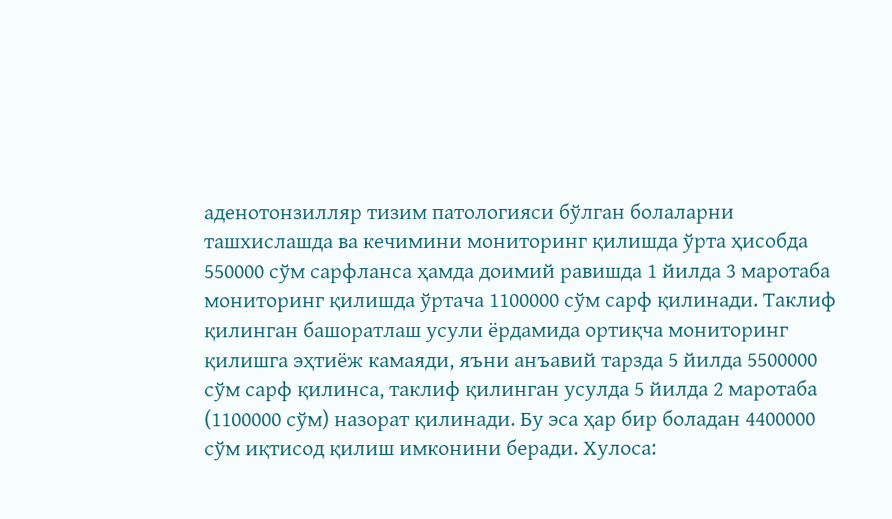аденотонзилляр тизим патологияси бўлган болаларни ташхислашда ва кечимини мониторинг қилишда ўрта ҳисобда 550000 сўм сарфланса ҳамда доимий равишда 1 йилда 3 маротаба мониторинг қилишда ўртача 1100000 сўм сарф қилинади. Таклиф қилинган башоратлаш усули ёрдамида ортиқча мониторинг қилишга эҳтиёж камаяди, яъни анъавий тарзда 5 йилда 5500000 сўм сарф қилинса, таклиф қилинган усулда 5 йилда 2 маротаба (1100000 сўм) назорат қилинади. Бу эса ҳар бир боладан 4400000 сўм иқтисод қилиш имконини беради. Хулоса: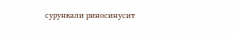сурункали риносинусит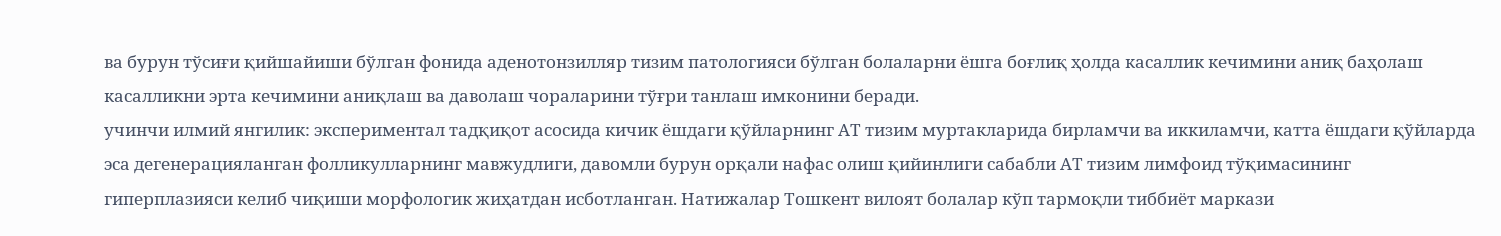ва бурун тўсиғи қийшайиши бўлган фонида аденотонзилляр тизим патологияси бўлган болаларни ёшга боғлиқ ҳолда касаллик кечимини аниқ баҳолаш касалликни эрта кечимини аниқлаш ва даволаш чораларини тўғри танлаш имконини беради.
учинчи илмий янгилик: экспериментал тадқиқот асосида кичик ёшдаги қўйларнинг АТ тизим муртакларида бирламчи ва иккиламчи, катта ёшдаги қўйларда эса дегенерацияланган фолликулларнинг мавжудлиги, давомли бурун орқали нафас олиш қийинлиги сабабли АТ тизим лимфоид тўқимасининг гиперплазияси келиб чиқиши морфологик жиҳатдан исботланган. Натижалар Тошкент вилоят болалар кўп тармоқли тиббиёт маркази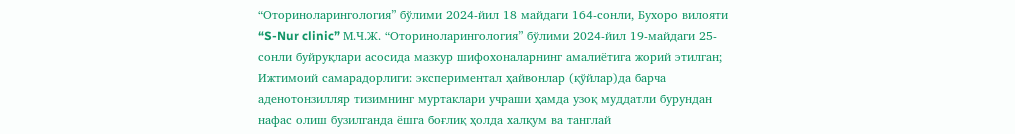“Оториноларингология” бўлими 2024-йил 18 майдаги 164-сонли, Бухоро вилояти “S-Nur clinic” М.Ч.Ж. “Оториноларингология” бўлими 2024-йил 19-майдаги 25-сонли буйруқлари асосида мазкур шифохоналарнинг амалиётига жорий этилган; Ижтимоий самарадорлиги: экспериментал ҳайвонлар (қўйлар)да барча аденотонзилляр тизимнинг муртаклари учраши ҳамда узоқ муддатли бурундан нафас олиш бузилганда ёшга боғлиқ ҳолда халқум ва танглай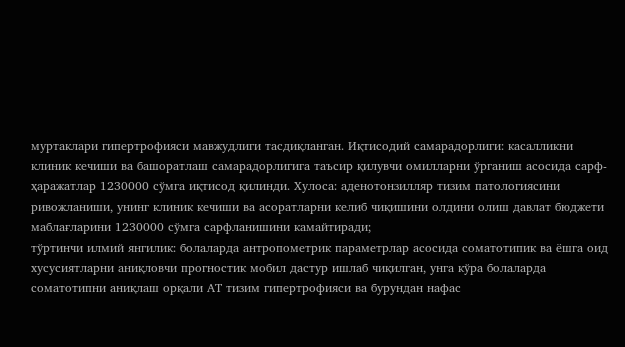муртаклари гипертрофияси мавжудлиги тасдиқланган. Иқтисодий самарадорлиги: касалликни клиник кечиши ва башоратлаш самарадорлигига таъсир қилувчи омилларни ўрганиш асосида сарф-ҳаражатлар 1230000 сўмга иқтисод қилинди. Хулоса: аденотонзилляр тизим патологиясини ривожланиши, унинг клиник кечиши ва асоратларни келиб чиқишини олдини олиш давлат бюджети маблағларини 1230000 сўмга сарфланишини камайтиради;
тўртинчи илмий янгилик: болаларда антропометрик параметрлар асосида соматотипик ва ёшга оид хусусиятларни аниқловчи прогностик мобил дастур ишлаб чиқилган, унга кўра болаларда соматотипни аниқлаш орқали АТ тизим гипертрофияси ва бурундан нафас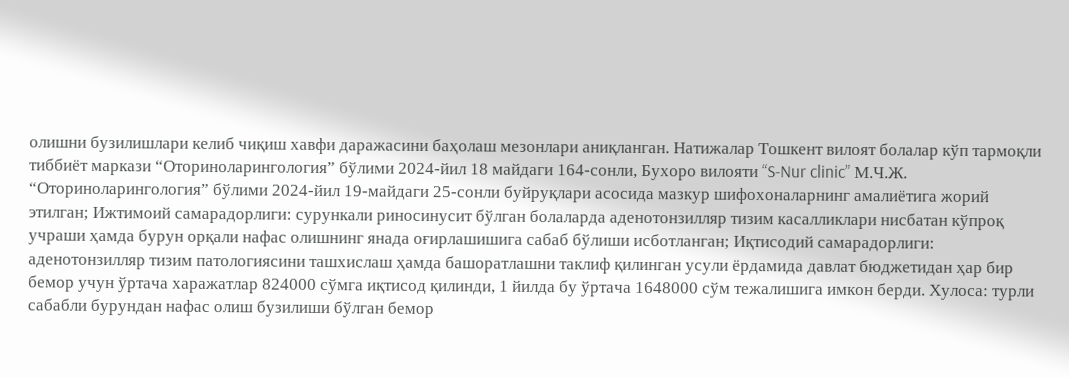олишни бузилишлари келиб чиқиш хавфи даражасини баҳолаш мезонлари аниқланган. Натижалар Тошкент вилоят болалар кўп тармоқли тиббиёт маркази “Оториноларингология” бўлими 2024-йил 18 майдаги 164-сонли, Бухоро вилояти “S-Nur clinic” М.Ч.Ж. “Оториноларингология” бўлими 2024-йил 19-майдаги 25-сонли буйруқлари асосида мазкур шифохоналарнинг амалиётига жорий этилган; Ижтимоий самарадорлиги: сурункали риносинусит бўлган болаларда аденотонзилляр тизим касалликлари нисбатан кўпроқ учраши ҳамда бурун орқали нафас олишнинг янада оғирлашишига сабаб бўлиши исботланган; Иқтисодий самарадорлиги: аденотонзилляр тизим патологиясини ташхислаш ҳамда башоратлашни таклиф қилинган усули ёрдамида давлат бюджетидан ҳар бир бемор учун ўртача харажатлар 824000 сўмга иқтисод қилинди, 1 йилда бу ўртача 1648000 сўм тежалишига имкон берди. Хулоса: турли сабабли бурундан нафас олиш бузилиши бўлган бемор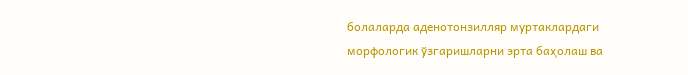болаларда аденотонзилляр муртаклардаги морфологик ўзгаришларни эрта баҳолаш ва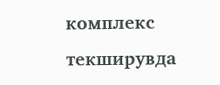комплекс текширувда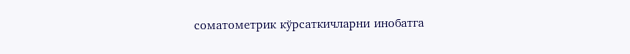соматометрик кўрсаткичларни инобатга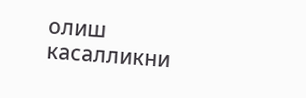олиш касалликни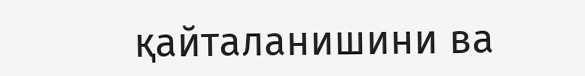қайталанишини ва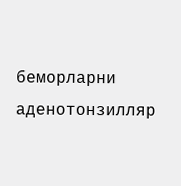беморларни аденотонзилляр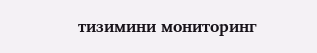тизимини мониторинг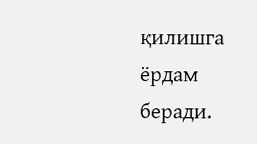қилишга ёрдам беради.